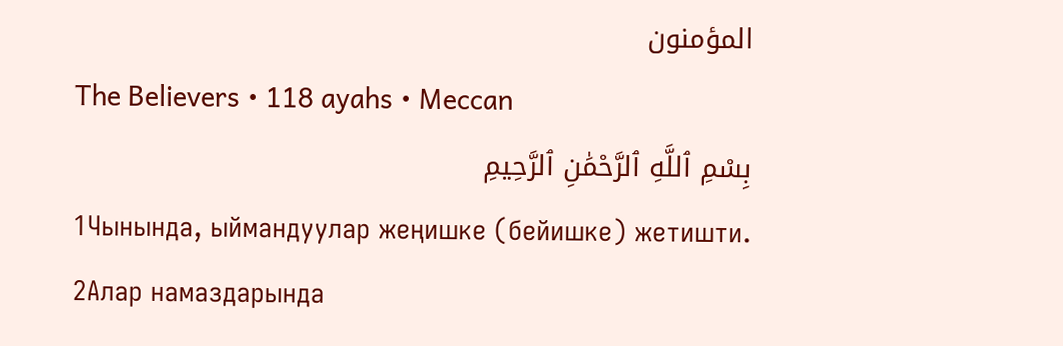المؤمنون
The Believers • 118 ayahs • Meccan
بِسْمِ ٱللَّهِ ٱلرَّحْمَٰنِ ٱلرَّحِيمِ
1Чынында, ыймандуулар жеңишке (бейишке) жетишти.
2Алар намаздарында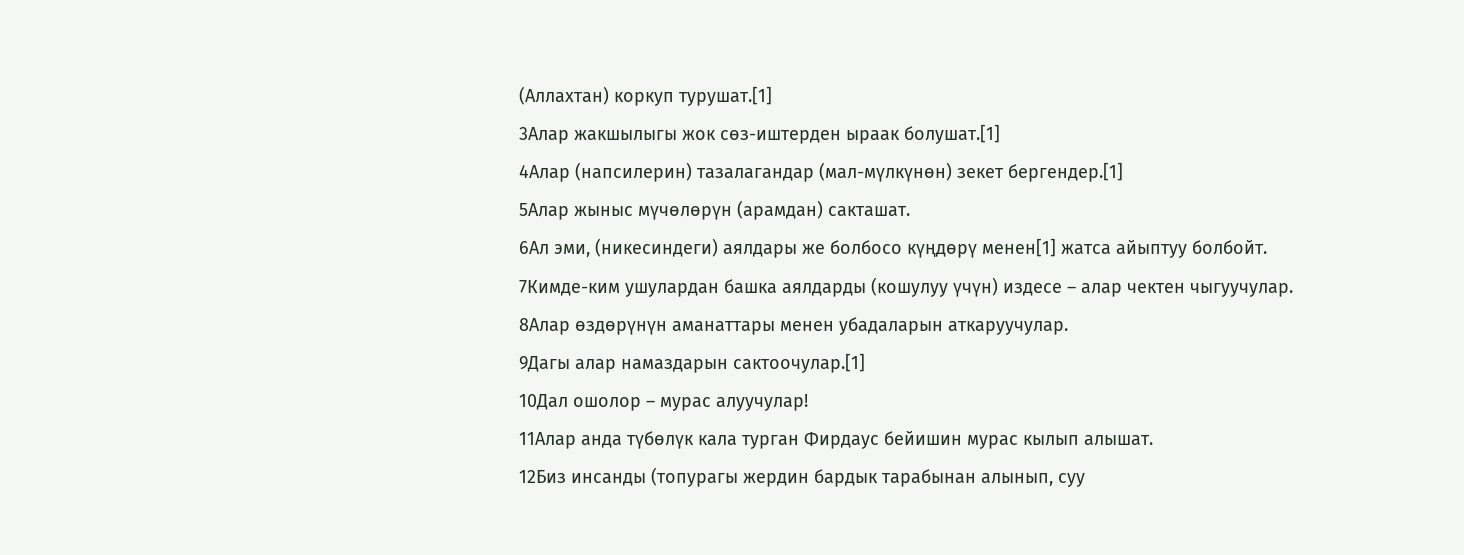(Аллахтан) коркуп турушат.[1]
3Алар жакшылыгы жок сөз-иштерден ыраак болушат.[1]
4Алар (напсилерин) тазалагандар (мал-мүлкүнөн) зекет бергендер.[1]
5Алар жыныс мүчөлөрүн (арамдан) сакташат.
6Ал эми, (никесиндеги) аялдары же болбосо күңдөрү менен[1] жатса айыптуу болбойт.
7Кимде-ким ушулардан башка аялдарды (кошулуу үчүн) издесе – алар чектен чыгуучулар.
8Алар өздөрүнүн аманаттары менен убадаларын аткаруучулар.
9Дагы алар намаздарын сактоочулар.[1]
10Дал ошолор – мурас алуучулар!
11Алар анда түбөлүк кала турган Фирдаус бейишин мурас кылып алышат.
12Биз инсанды (топурагы жердин бардык тарабынан алынып, суу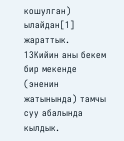кошулган) ылайдан[1] жараттык.
13Кийин аны бекем бир мекенде (эненин жатынында) тамчы суу абалында кылдык.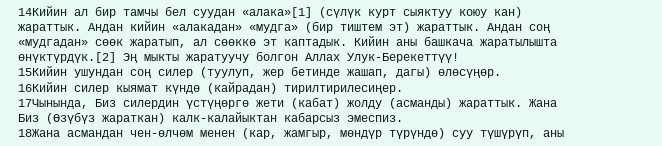14Кийин ал бир тамчы бел суудан «алака»[1] (сүлүк курт сыяктуу коюу кан) жараттык. Андан кийин «алакадан» «мудга» (бир тиштем эт) жараттык. Андан соң «мудгадан» сөөк жаратып, ал сөөккө эт каптадык. Кийин аны башкача жаратылышта өнүктүрдүк.[2] Эң мыкты жаратуучу болгон Аллах Улук-Берекеттүү!
15Кийин ушундан соң силер (туулуп, жер бетинде жашап, дагы) өлөсүңөр.
16Кийин силер кыямат күндө (кайрадан) тирилтирилесиңер.
17Чынында, Биз силердин үстүңөргө жети (кабат) жолду (асманды) жараттык. Жана Биз (Өзүбүз жараткан) калк-калайыктан кабарсыз эмеспиз.
18Жана асмандан чен-өлчөм менен (кар, жамгыр, мөндүр түрүндө) суу түшүрүп, аны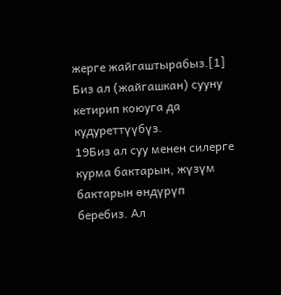жерге жайгаштырабыз.[1] Биз ал (жайгашкан) сууну кетирип коюуга да кудуреттүүбүз.
19Биз ал суу менен силерге курма бактарын, жүзүм бактарын өндүрүп беребиз. Ал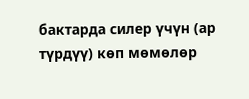бактарда силер үчүн (ар түрдүү) көп мөмөлөр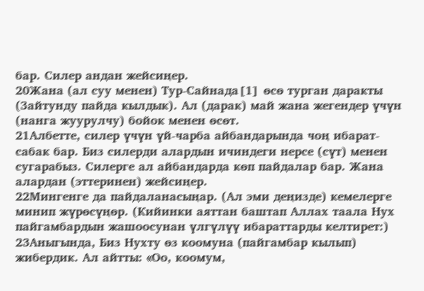бар. Силер андан жейсиңер.
20Жана (ал суу менен) Тур-Сайнада[1] өсө турган даракты (Зайтунду пайда кылдык). Ал (дарак) май жана жегендер үчүн (нанга жуурулчу) бойок менен өсөт.
21Албетте, силер үчүн үй-чарба айбандарында чоң ибарат-сабак бар. Биз силерди алардын ичиндеги нерсе (сүт) менен сугарабыз. Силерге ал айбандарда көп пайдалар бар. Жана алардан (эттеринен) жейсиңер.
22Мингенге да пайдаланасыңар. (Ал эми деңизде) кемелерге минип жүрөсүңөр. (Кийинки аяттан баштап Аллах таала Нух пайгамбардын жашоосунан үлгүлүү ибараттарды келтирет:)
23Аныгында, Биз Нухту өз коомуна (пайгамбар кылып) жибердик. Ал айтты: «Оо, коомум,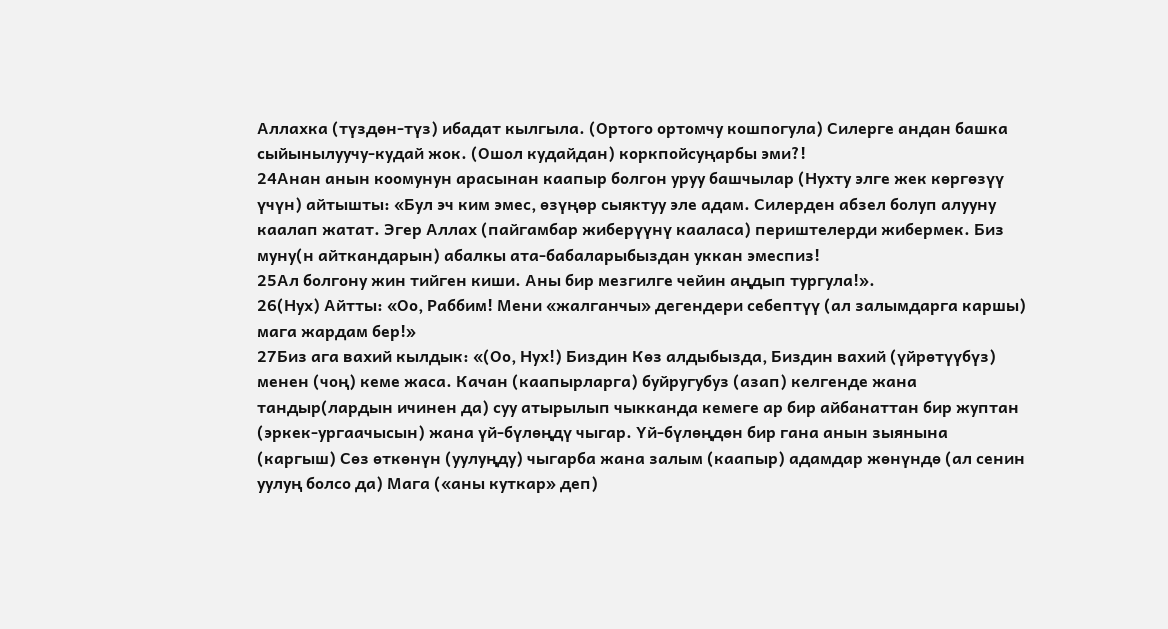Аллахка (түздөн-түз) ибадат кылгыла. (Ортого ортомчу кошпогула) Силерге андан башка сыйынылуучу-кудай жок. (Ошол кудайдан) коркпойсуңарбы эми?!
24Анан анын коомунун арасынан каапыр болгон уруу башчылар (Нухту элге жек көргөзүү үчүн) айтышты: «Бул эч ким эмес, өзүңөр сыяктуу эле адам. Силерден абзел болуп алууну каалап жатат. Эгер Аллах (пайгамбар жиберүүнү кааласа) периштелерди жибермек. Биз муну(н айткандарын) абалкы ата-бабаларыбыздан уккан эмеспиз!
25Ал болгону жин тийген киши. Аны бир мезгилге чейин аңдып тургула!».
26(Нух) Айтты: «Оо, Раббим! Мени «жалганчы» дегендери себептүү (ал залымдарга каршы) мага жардам бер!»
27Биз ага вахий кылдык: «(Оо, Нух!) Биздин Көз алдыбызда, Биздин вахий (үйрөтүүбүз) менен (чоң) кеме жаса. Качан (каапырларга) буйругубуз (азап) келгенде жана тандыр(лардын ичинен да) суу атырылып чыкканда кемеге ар бир айбанаттан бир жуптан (эркек-ургаачысын) жана үй-бүлөңдү чыгар. Үй-бүлөңдөн бир гана анын зыянына (каргыш) Сөз өткөнүн (уулуңду) чыгарба жана залым (каапыр) адамдар жөнүндө (ал сенин уулуң болсо да) Мага («аны куткар» деп)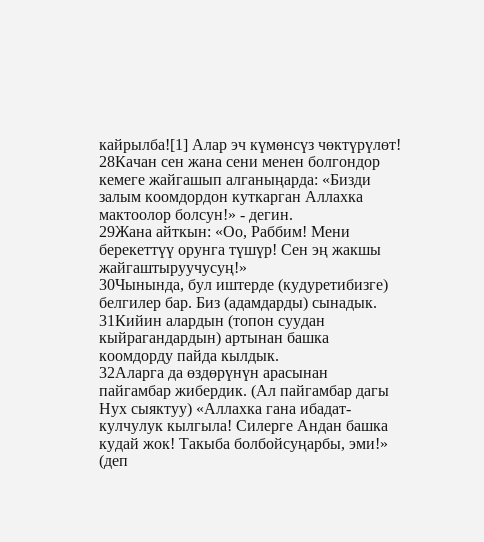кайрылба![1] Алар эч күмөнсүз чөктүрүлөт!
28Качан сен жана сени менен болгондор кемеге жайгашып алганыңарда: «Бизди залым коомдордон куткарган Аллахка мактоолор болсун!» - дегин.
29Жана айткын: «Оо, Раббим! Мени берекеттүү орунга түшүр! Сен эң жакшы жайгаштыруучусуң!»
30Чынында, бул иштерде (кудуретибизге) белгилер бар. Биз (адамдарды) сынадык.
31Кийин алардын (топон суудан кыйрагандардын) артынан башка коомдорду пайда кылдык.
32Аларга да өздөрүнүн арасынан пайгамбар жибердик. (Ал пайгамбар дагы Нух сыяктуу) «Аллахка гана ибадат-кулчулук кылгыла! Силерге Андан башка кудай жок! Такыба болбойсуңарбы, эми!» (деп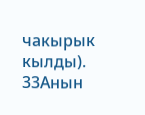чакырык кылды).
33Анын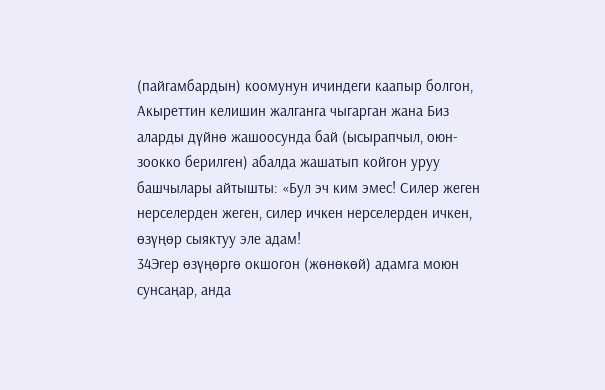(пайгамбардын) коомунун ичиндеги каапыр болгон, Акыреттин келишин жалганга чыгарган жана Биз аларды дүйнө жашоосунда бай (ысырапчыл, оюн-зоокко берилген) абалда жашатып койгон уруу башчылары айтышты: «Бул эч ким эмес! Силер жеген нерселерден жеген, силер ичкен нерселерден ичкен, өзүңөр сыяктуу эле адам!
34Эгер өзүңөргө окшогон (жөнөкөй) адамга моюн сунсаңар, анда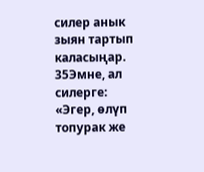силер анык зыян тартып каласыңар.
35Эмне, ал силерге: «Эгер, өлүп топурак же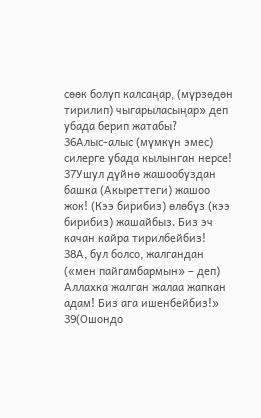сөөк болуп калсаңар, (мүрзөдөн тирилип) чыгарыласыңар» деп убада берип жатабы?
36Алыс-алыс (мүмкүн эмес) силерге убада кылынган нерсе!
37Ушул дүйнө жашообуздан башка (Акыреттеги) жашоо жок! (Кээ бирибиз) өлөбүз (кээ бирибиз) жашайбыз. Биз эч качан кайра тирилбейбиз!
38А, бул болсо, жалгандан («мен пайгамбармын» – деп) Аллахка жалган жалаа жапкан адам! Биз ага ишенбейбиз!»
39(Ошондо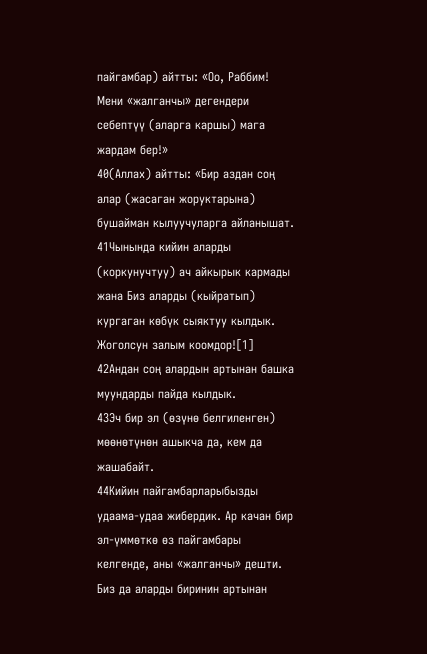пайгамбар) айтты: «Оо, Раббим! Мени «жалганчы» дегендери себептүү (аларга каршы) мага жардам бер!»
40(Аллах) айтты: «Бир аздан соң алар (жасаган жоруктарына) бушайман кылуучуларга айланышат.
41Чынында кийин аларды (коркунучтуу) ач айкырык кармады жана Биз аларды (кыйратып) кургаган көбүк сыяктуу кылдык. Жоголсун залым коомдор![1]
42Андан соң алардын артынан башка муундарды пайда кылдык.
43Эч бир эл (өзүнө белгиленген) мөөнөтүнөн ашыкча да, кем да жашабайт.
44Кийин пайгамбарларыбызды удаама-удаа жибердик. Ар качан бир эл-үммөткө өз пайгамбары келгенде, аны «жалганчы» дешти. Биз да аларды биринин артынан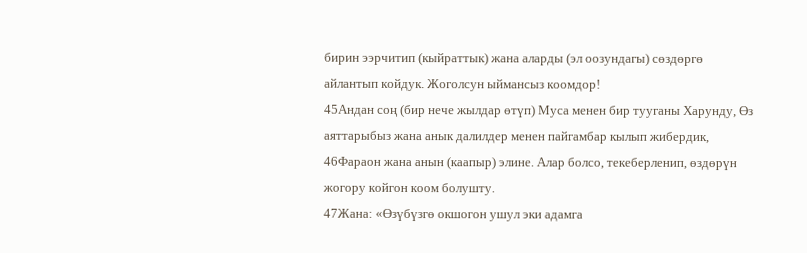бирин ээрчитип (кыйраттык) жана аларды (эл оозундагы) сөздөргө айлантып койдук. Жоголсун ыймансыз коомдор!
45Андан соң (бир нече жылдар өтүп) Муса менен бир тууганы Харунду, Өз аяттарыбыз жана анык далилдер менен пайгамбар кылып жибердик,
46Фараон жана анын (каапыр) элине. Алар болсо, текеберленип, өздөрүн жогору койгон коом болушту.
47Жана: «Өзүбүзгө окшогон ушул эки адамга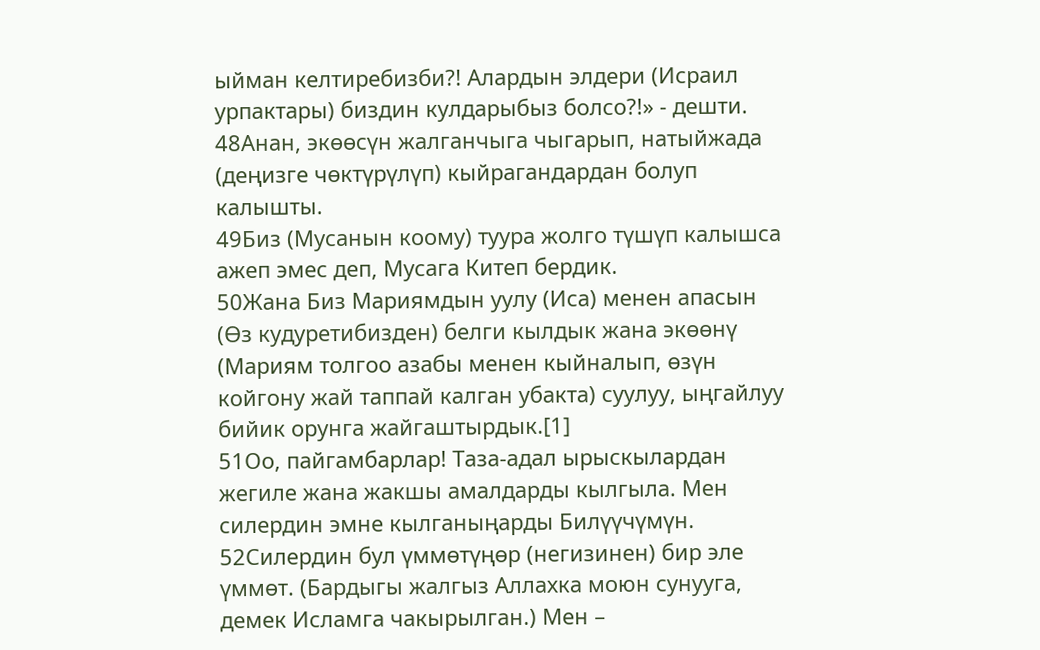ыйман келтиребизби?! Алардын элдери (Исраил урпактары) биздин кулдарыбыз болсо?!» - дешти.
48Анан, экөөсүн жалганчыга чыгарып, натыйжада (деңизге чөктүрүлүп) кыйрагандардан болуп калышты.
49Биз (Мусанын коому) туура жолго түшүп калышса ажеп эмес деп, Мусага Китеп бердик.
50Жана Биз Мариямдын уулу (Иса) менен апасын (Өз кудуретибизден) белги кылдык жана экөөнү (Мариям толгоо азабы менен кыйналып, өзүн койгону жай таппай калган убакта) суулуу, ыңгайлуу бийик орунга жайгаштырдык.[1]
51Оо, пайгамбарлар! Таза-адал ырыскылардан жегиле жана жакшы амалдарды кылгыла. Мен силердин эмне кылганыңарды Билүүчүмүн.
52Силердин бул үммөтүңөр (негизинен) бир эле үммөт. (Бардыгы жалгыз Аллахка моюн сунууга, демек Исламга чакырылган.) Мен –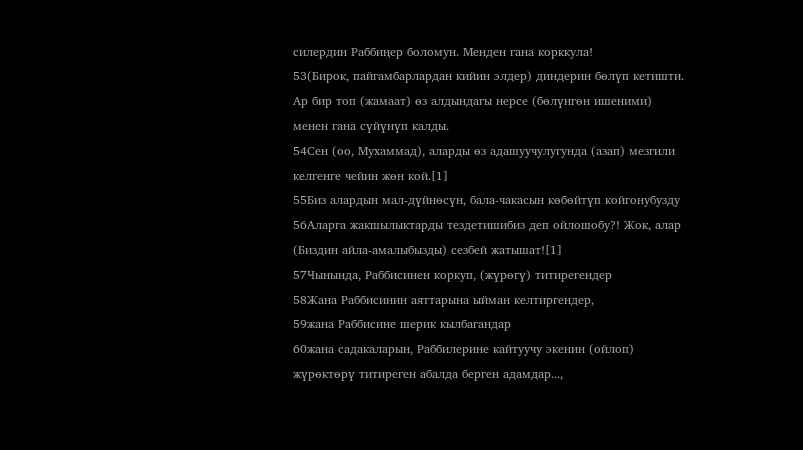силердин Раббиңер боломун. Менден гана корккула!
53(Бирок, пайгамбарлардан кийин элдер) диндерин бөлүп кетишти. Ар бир топ (жамаат) өз алдындагы нерсе (бөлүнгөн ишеними) менен гана сүйүнүп калды.
54Сен (оо, Мухаммад), аларды өз адашуучулугунда (азап) мезгили келгенге чейин жөн кой.[1]
55Биз алардын мал-дүйнөсүн, бала-чакасын көбөйтүп койгонубузду
56Аларга жакшылыктарды тездетишибиз деп ойлошобу?! Жок, алар (Биздин айла-амалыбызды) сезбей жатышат![1]
57Чынында, Раббисинен коркуп, (жүрөгү) титирегендер
58Жана Раббисинин аяттарына ыйман келтиргендер,
59жана Раббисине шерик кылбагандар
60жана садакаларын, Раббилерине кайтуучу экенин (ойлоп) жүрөктөрү титиреген абалда берген адамдар...,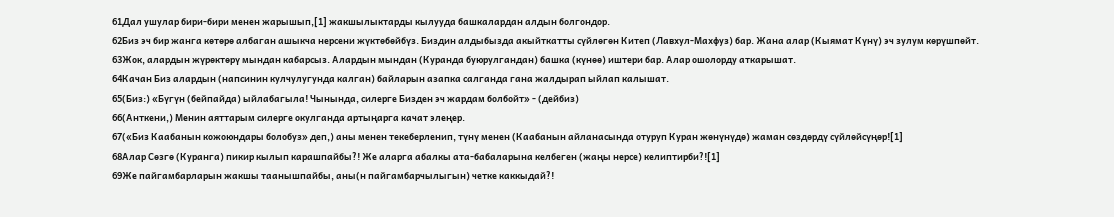61Дал ушулар бири-бири менен жарышып,[1] жакшылыктарды кылууда башкалардан алдын болгондор.
62Биз эч бир жанга көтөрө албаган ашыкча нерсени жүктөбөйбүз. Биздин алдыбызда акыйткатты сүйлөгөн Китеп (Лавхул-Махфуз) бар. Жана алар (Кыямат Күнү) эч зулум көрүшпөйт.
63Жок, алардын жүрөктөрү мындан кабарсыз. Алардын мындан (Куранда буюрулгандан) башка (күнөө) иштери бар. Алар ошолорду аткарышат.
64Качан Биз алардын (напсинин кулчулугунда калган) байларын азапка салганда гана жалдырап ыйлап калышат.
65(Биз:) «Бүгүн (бейпайда) ыйлабагыла! Чынында, силерге Бизден эч жардам болбойт» - (дейбиз)
66(Анткени,) Менин аяттарым силерге окулганда артыңарга качат элеңер.
67(«Биз Каабанын кожоюндары болобуз» деп,) аны менен текеберленип, түнү менен (Каабанын айланасында отуруп Куран жөнүнүдө) жаман сөздөрдү сүйлөйсүңөр![1]
68Алар Сөзгө (Куранга) пикир кылып карашпайбы?! Же аларга абалкы ата-бабаларына келбеген (жаңы нерсе) келиптирби?![1]
69Же пайгамбарларын жакшы таанышпайбы, аны(н пайгамбарчылыгын) четке каккыдай?!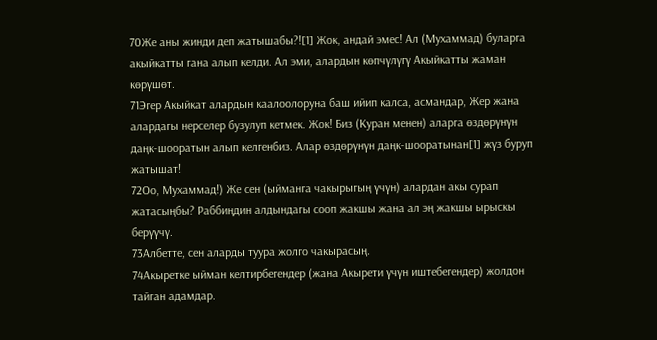70Же аны жинди деп жатышабы?![1] Жок, андай эмес! Ал (Мухаммад) буларга акыйкатты гана алып келди. Ал эми, алардын көпчүлүгү Акыйкатты жаман көрүшөт.
71Эгер Акыйкат алардын каалоолоруна баш ийип калса, асмандар, Жер жана алардагы нерселер бузулуп кетмек. Жок! Биз (Куран менен) аларга өздөрүнүн даңк-шооратын алып келгенбиз. Алар өздөрүнүн даңк-шооратынан[1] жүз буруп жатышат!
72Оо, Мухаммад!) Же сен (ыйманга чакырыгың үчүн) алардан акы сурап жатасыңбы? Раббиңдин алдындагы сооп жакшы жана ал эң жакшы ырыскы берүүчү.
73Албетте, сен аларды туура жолго чакырасың.
74Акыретке ыйман келтирбегендер (жана Акырети үчүн иштебегендер) жолдон тайган адамдар.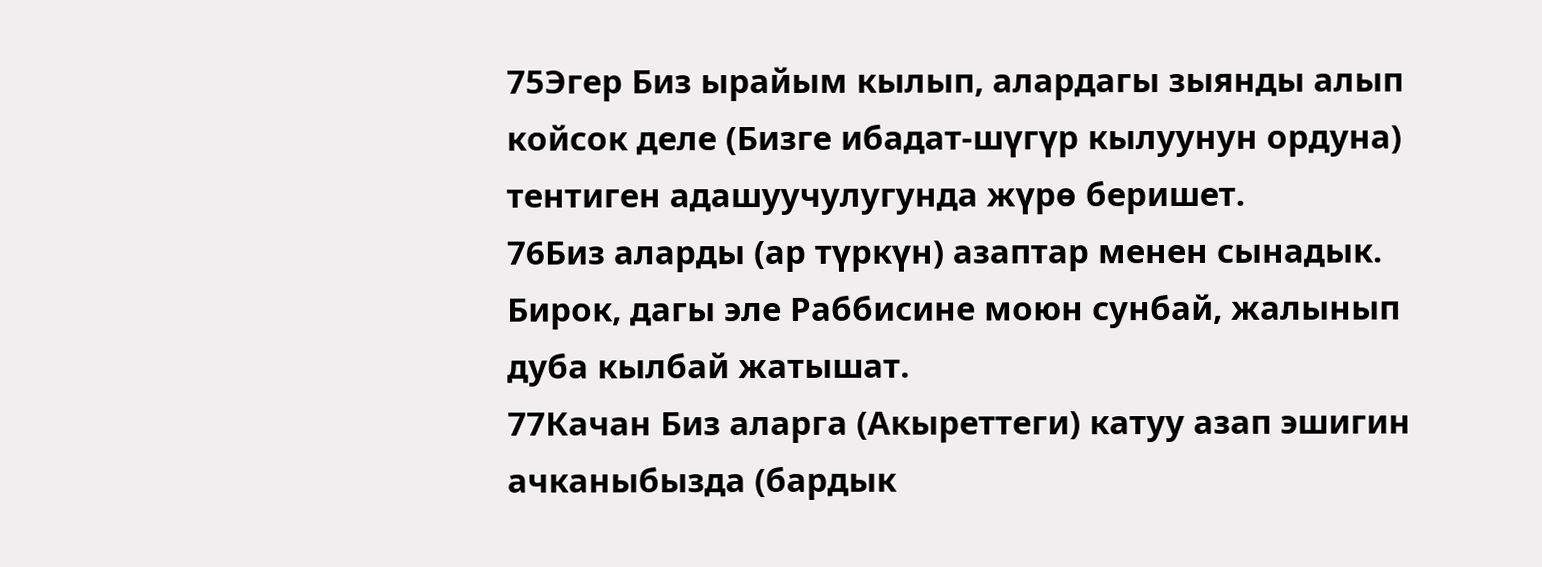75Эгер Биз ырайым кылып, алардагы зыянды алып койсок деле (Бизге ибадат-шүгүр кылуунун ордуна) тентиген адашуучулугунда жүрө беришет.
76Биз аларды (ар түркүн) азаптар менен сынадык. Бирок, дагы эле Раббисине моюн сунбай, жалынып дуба кылбай жатышат.
77Качан Биз аларга (Акыреттеги) катуу азап эшигин ачканыбызда (бардык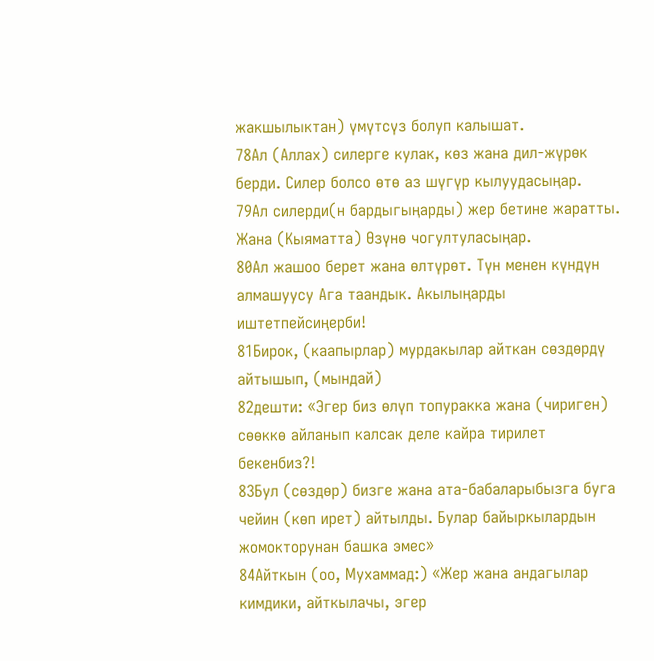жакшылыктан) үмүтсүз болуп калышат.
78Ал (Аллах) силерге кулак, көз жана дил-жүрөк берди. Силер болсо өтө аз шүгүр кылуудасыңар.
79Ал силерди(н бардыгыңарды) жер бетине жаратты. Жана (Кыяматта) Өзүнө чогултуласыңар.
80Ал жашоо берет жана өлтүрөт. Түн менен күндүн алмашуусу Ага таандык. Акылыңарды иштетпейсиңерби!
81Бирок, (каапырлар) мурдакылар айткан сөздөрдү айтышып, (мындай)
82дешти: «Эгер биз өлүп топуракка жана (чириген) сөөккө айланып калсак деле кайра тирилет бекенбиз?!
83Бул (сөздөр) бизге жана ата-бабаларыбызга буга чейин (көп ирет) айтылды. Булар байыркылардын жомокторунан башка эмес»
84Айткын (оо, Мухаммад:) «Жер жана андагылар кимдики, айткылачы, эгер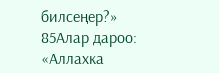билсеңер?»
85Алар дароо: «Аллахка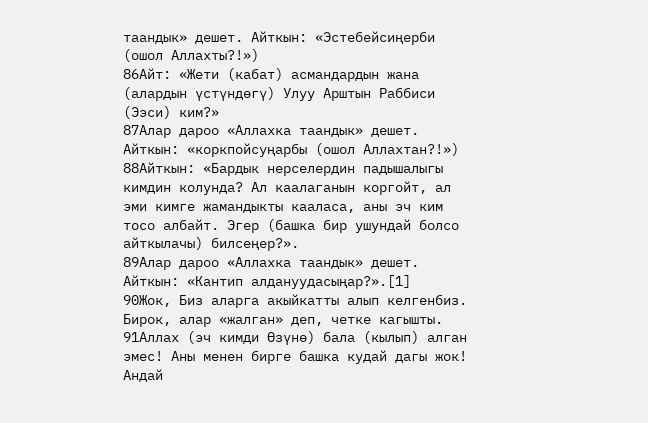таандык» дешет. Айткын: «Эстебейсиңерби (ошол Аллахты?!»)
86Айт: «Жети (кабат) асмандардын жана (алардын үстүндөгү) Улуу Арштын Раббиси (Ээси) ким?»
87Алар дароо «Аллахка таандык» дешет. Айткын: «коркпойсуңарбы (ошол Аллахтан?!»)
88Айткын: «Бардык нерселердин падышалыгы кимдин колунда? Ал каалаганын коргойт, ал эми кимге жамандыкты кааласа, аны эч ким тосо албайт. Эгер (башка бир ушундай болсо айткылачы) билсеңер?».
89Алар дароо «Аллахка таандык» дешет. Айткын: «Кантип алдануудасыңар?».[1]
90Жок, Биз аларга акыйкатты алып келгенбиз. Бирок, алар «жалган» деп, четке кагышты.
91Аллах (эч кимди Өзүнө) бала (кылып) алган эмес! Аны менен бирге башка кудай дагы жок! Андай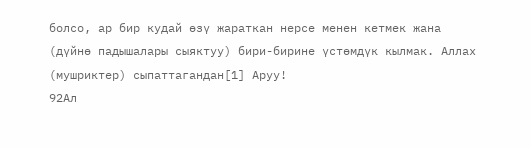болсо, ар бир кудай өзү жараткан нерсе менен кетмек жана (дүйнө падышалары сыяктуу) бири-бирине үстөмдүк кылмак. Аллах (мушриктер) сыпаттагандан[1] Аруу!
92Ал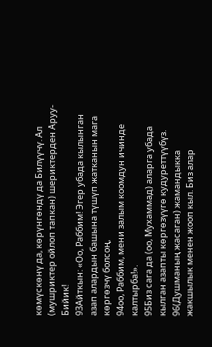көмүскөнү да, көрүнгөндү да Билүүчү. Ал (мушриктер ойлоп тапкан) шериктерден Аруу-Бийик!
93Айткын: «Оо, Раббим! Эгер убада кылынган азап алардын башына түшүп жатканын мага көргөзчү болсоң,
94оо, Раббим, мени залым коомдун ичинде калтырба!».
95Биз сага да (оо, Мухаммад) аларга убада кылган азапты көргөзүүгө кудуреттүүбүз.
96(Душманың жасаган) жамандыкка жакшылык менен жооп кыл. Биз алар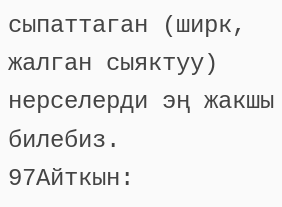сыпаттаган (ширк, жалган сыяктуу) нерселерди эң жакшы билебиз.
97Айткын: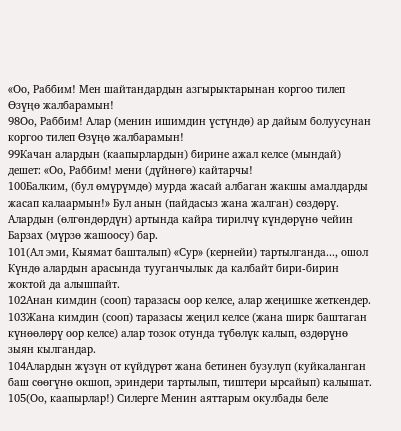«Оо, Раббим! Мен шайтандардын азгырыктарынан коргоо тилеп Өзүңө жалбарамын!
98Оо, Раббим! Алар (менин ишимдин үстүндө) ар дайым болуусунан коргоо тилеп Өзүңө жалбарамын!
99Качан алардын (каапырлардын) бирине ажал келсе (мындай) дешет: «Оо, Раббим! мени (дүйнөгө) кайтарчы!
100Балким, (бул өмүрүмдө) мурда жасай албаган жакшы амалдарды жасап калаармын!» Бул анын (пайдасыз жана жалган) сөздөрү. Алардын (өлгөндөрдүн) артында кайра тирилчү күндөрүнө чейин Барзах (мүрзө жашоосу) бар.
101(Ал эми, Кыямат башталып) «Сур» (кернейи) тартылганда..., ошол Күндө алардын арасында тууганчылык да калбайт бири-бирин жоктой да алышпайт.
102Анан кимдин (сооп) таразасы оор келсе, алар жеңишке жеткендер.
103Жана кимдин (сооп) таразасы жеңил келсе (жана ширк баштаган күнөөлөрү оор келсе) алар тозок отунда түбөлүк калып, өздөрүнө зыян кылгандар.
104Алардын жүзүн от күйдүрөт жана бетинен бузулуп (куйкаланган баш сөөгүнө окшоп, эриндери тартылып, тиштери ырсайып) калышат.
105(Оо, каапырлар!) Силерге Менин аяттарым окулбады беле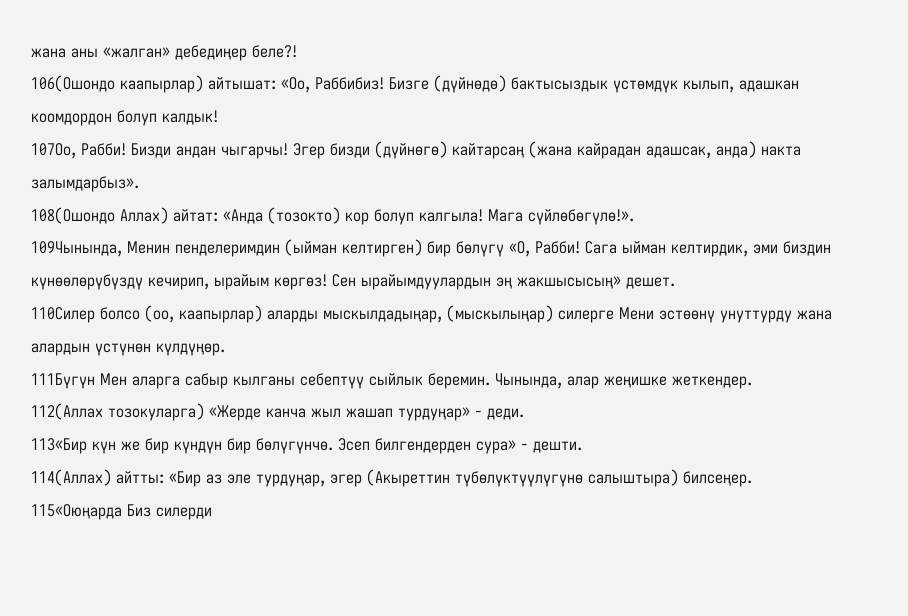жана аны «жалган» дебедиңер беле?!
106(Ошондо каапырлар) айтышат: «Оо, Раббибиз! Бизге (дүйнөдө) бактысыздык үстөмдүк кылып, адашкан коомдордон болуп калдык!
107Оо, Рабби! Бизди андан чыгарчы! Эгер бизди (дүйнөгө) кайтарсаң (жана кайрадан адашсак, анда) накта залымдарбыз».
108(Ошондо Аллах) айтат: «Анда (тозокто) кор болуп калгыла! Мага сүйлөбөгүлө!».
109Чынында, Менин пенделеримдин (ыйман келтирген) бир бөлүгү «О, Рабби! Сага ыйман келтирдик, эми биздин күнөөлөрүбүздү кечирип, ырайым көргөз! Сен ырайымдуулардын эң жакшысысың» дешет.
110Силер болсо (оо, каапырлар) аларды мыскылдадыңар, (мыскылыңар) силерге Мени эстөөнү унуттурду жана алардын үстүнөн күлдүңөр.
111Бүгүн Мен аларга сабыр кылганы себептүү сыйлык беремин. Чынында, алар жеңишке жеткендер.
112(Аллах тозокуларга) «Жерде канча жыл жашап турдуңар» - деди.
113«Бир күн же бир күндүн бир бөлүгүнчө. Эсеп билгендерден сура» - дешти.
114(Аллах) айтты: «Бир аз эле турдуңар, эгер (Акыреттин түбөлүктүүлүгүнө салыштыра) билсеңер.
115«Оюңарда Биз силерди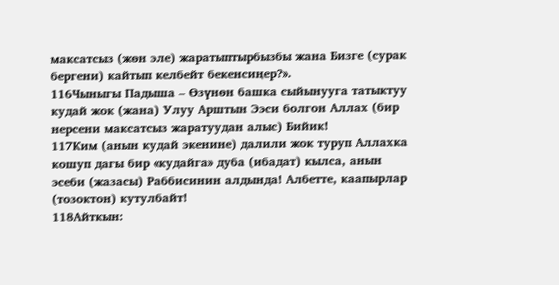максатсыз (жөн эле) жаратыптырбызбы жана Бизге (сурак бергени) кайтып келбейт бекенсиңер?».
116Чыныгы Падыша – Өзүнөн башка сыйынууга татыктуу кудай жок (жана) Улуу Арштын Ээси болгон Аллах (бир нерсени максатсыз жаратуудан алыс) Бийик!
117Ким (анын кудай экенине) далили жок туруп Аллахка кошуп дагы бир «кудайга» дуба (ибадат) кылса, анын эсеби (жазасы) Раббисинин алдында! Албетте, каапырлар (тозоктон) кутулбайт!
118Айткын: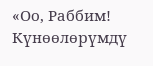«Оо, Раббим! Күнөөлөрүмдү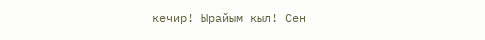кечир! Ырайым кыл! Сен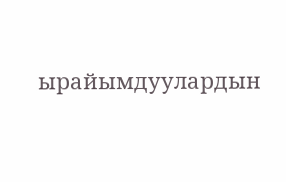ырайымдуулардын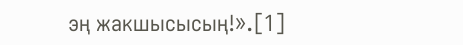эң жакшысысың!».[1]